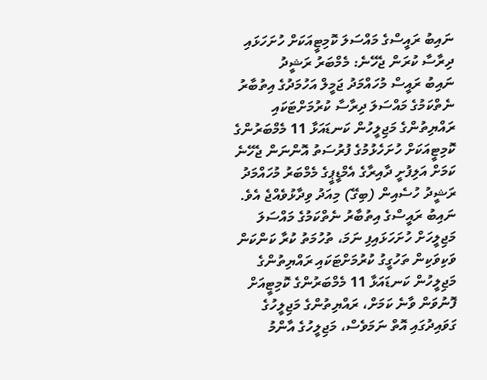ނައިބު ރައީސްގެ މައްސަލަ ކޮމިޓީއަކަށް ހުށަހަޅައި ދިރާސާ ކުރަން ޖެހޭނެ: މެމްބަރު ރަޝީދު
ނައިބު ރައީސް މުހައްމަދު ޖަމީލް އަހުމަދުގެ އިތުބާރު ނެތްކަމުގެ މައްސަލަ ދިރާސާ ކުރުމަށްޓަކައި ރައްޔިތުންގެ މަޖިލީހުން ކަނޑައަޅާ 11 މެމްބަރުންގެ ކޮމިޓީއަކަށް ހުށަހެޅުމުގެ ފުރުސަތު އޮންނަން ޖެހޭނެ ކަމަށް އަލިފުށީ ދާއިރާގެ އެމްޑީޕީގެ މެމްބަރު މުހައްމަދު ރަޝީދު ހުސެއިން (ބިގޭ) މިއަދު ވިދާޅުވެއްޖެ އެވެ. ނައިބު ރައީސްގެ އިތުބާރު ނެތްކަމުގެ މައްސަލަ މަޖިލީހަށް ހުށަހަޅައިފި ނަމަ، ތުހުމަތު ކުރާ ކަންކަން ވަކިވަކިން ތަހުގީގު ކުރުމަށްޓަކައި ރައްޔިތުންގެ މަޖިލީހުން ކަނޑައަޅާ 11 މެމްބަރުންގެ ކޮމިޓީއަށް ފޮނުވަން ވާނެ ކަމަށް، ރައްޔިތުންގެ މަޖިލީހުގެ ގަވައިދުގައި އޮތް ނަމަވެސް، މަޖިލީހުގެ އާންމު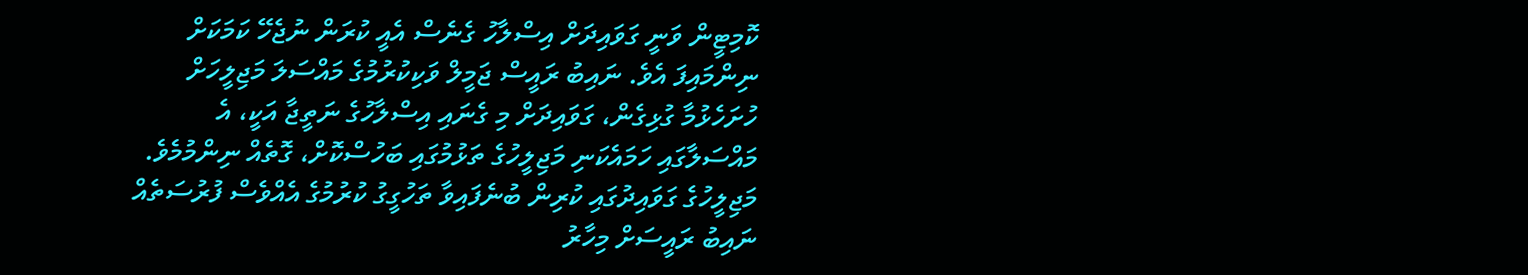ކޮމިޓީން ވަނީ ގަވައިދަށް އިސްލާހު ގެނެސް އެއީ ކުރަން ނުޖެހޭ ކަމަކަށް ނިންމައިފަ އެވެ. ނައިބު ރައީސް ޖަމީލް ވަކިކުރުމުގެ މައްސަލަ މަޖިލީހަށް ހުށަހެޅުމާ ގުޅިގެން، ގަވައިދަށް މި ގެނައި އިސްލާހުގެ ނަތީޖާ އަކީ، އެ މައްސަލާގައި ހަމައެކަނި މަޖިލީހުގެ ތަޅުމުގައި ބަހުސްކޮށް، ގޮތެއް ނިންމުމެވެ. މަޖިލީހުގެ ގަވައިދުގައި ކުރިން ބުނެފައިވާ ތަހުގީގު ކުރުމުގެ އެއްވެސް ފުރުސަތެއް ނައިބު ރައީސަށް މިހާރު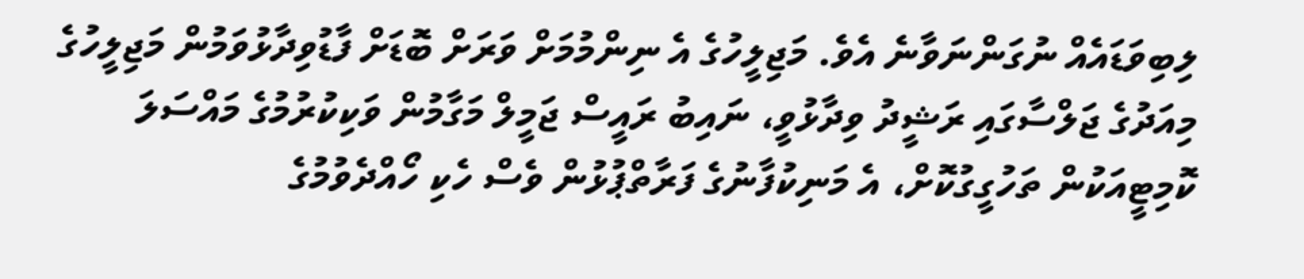ލިބިވަޑައެއް ނުގަންނަވާނެ އެވެ. މަޖިލީހުގެ އެ ނިންމުމަށް ވަރަށް ބޮޑަށް ފާޑުވިދާޅުވަމުން މަޖިލީހުގެ މިއަދުގެ ޖަލްސާގައި ރަޝީދު ވިދާޅުވީ، ނައިބު ރައީސް ޖަމީލް މަގާމުން ވަކިކުރުމުގެ މައްސަލަ ކޮމިޓީއަކުން ތަހުގީގުކޮށް، އެ މަނިކުފާނުގެ ފަރާތްޕުޅުން ވެސް ހެކި ހޯއްދެވުމުގެ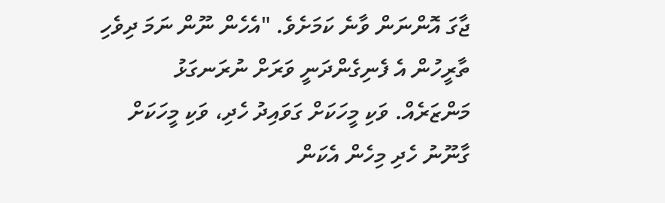ޖާގަ އޮންނަން ވާނެ ކަމަށެވެ. "އެހެން ނޫން ނަމަ ދިވެހި ތާރީހުން އެ ފެނިގެންދަނީ ވަރަށް ނުރަނގަޅު މަންޒަރެއް. ވަކި މީހަކަށް ގަވައިދު ހެދި، ވަކި މީހަކަށް ގާނޫނު ހެދި މިހެން އެކަން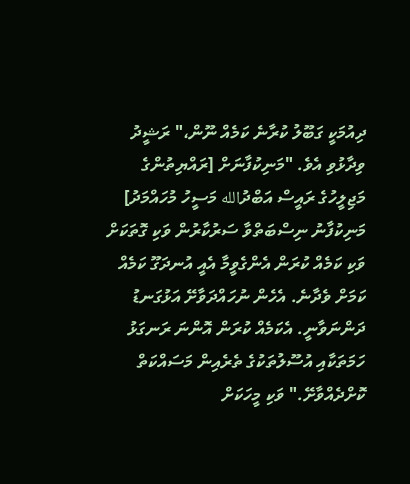ދިއުމަކީ ގަބޫލު ކުރާނެ ކަމެއް ނޫން،" ރަޝީދު ވިދާޅުވި އެވެ. "މަނިކުފާނަށް [ރައްޔިތުންގެ މަޖިލީހުގެ ރައީސް އަބްދުالله މަސީހު މުހައްމަދު] މަނިކުފާނު ނިސްބަތްވާ ސަރުކާރުން ވަކި ގޮތަކަށް ވަކި ކަމެއް ކުރަން އެންގެވީމާ އެއީ އުނދަގޫ ކަމެއް ކަމަށް ވެދާނެ. އެހެން ނުހައްދަވާށޭ އަޅުގަނޑު ދަންނަވާނީ. އެކަމެއް ކުރަން އޮންނަ ރަނގަޅު ހަމަތަކާއި އުސޫލުތަކުގެ ތެރެއިން މަސައްކަތް ކޮށްދެއްވާށޭ." ވަކި މީހަކަށް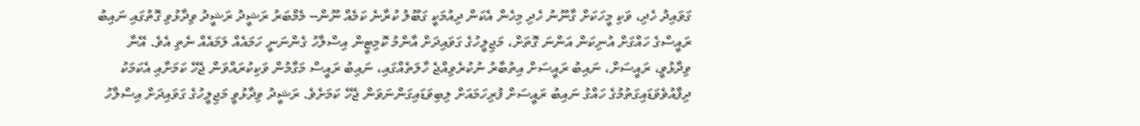ގަވައިދު ހެދި، ވަކި މީހަކަށް ގާނޫނު ހެދި މިހެން އެކަން ދިއުމަކީ ގަބޫލު ކުރާނެ ކަމެއް ނޫން-- މެމްބަރު ރަޝީދު ރަޝީދު ވިދާޅުވި ގޮތުގައި ނައިބު ރައީސްގެ ހައްގަށް އުނިކަން އަންނަ ގޮތަށް، މަޖިލީހުގެ ގަވައިދަށް އާންމު ކޮމިޓީން އިސްލާހު ގެންނަނީ ހަމައެއް ލަމައެއް ނެތި އެވެ. އޭނާ ވިދާޅުވީ، ރައީސަށް، ނައިބު ރައީސަށް އިތުބާރު ނުކުރެވިއްޖެ ހާލަތެއްގައި، ނައިބު ރައީސް މަގާމުން ވަކިކުރައްވަން ޖެހޭ ކަމަށާއި އެކަމަކު ދިފާއުވެވަޑައިގަތުމުގެ ހައްގު ނައިބު ރައީސަށް ފުރިހަމައަށް ލިބިވަޑައިގަންނަވަން ޖެހޭ ކަމަށެވެ. ރަޝީދު ވިދާޅުވީ މަޖިލީހުގެ ގަވައިދަށް އިސްލާހު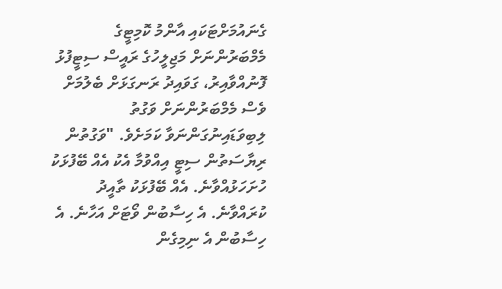ގެނައުމަށްޓަކައި އާންމު ކޮމިޓީގެ މެމްބަރުންނަށް މަޖިލީހުގެ ރައީސް ސިޓީފުޅު ފޮނުއްވާއިރު، ގަވައިދު ރަނގަޅަށް ބެލުމަށް ވެސް މެމްބަރުންނަށް ވަގުތު ލިބިވަޑައިނުގަންނަވާ ކަމަށެވެ. "ވަގުތުން ރިޔާސަތުން ސިޓީ އިއްވުމާ އެކު އެއް ބޭފުޅަކު ހުށަހަޅުއްވާނެ. އެއް ބޭފުޅަކު ތާއީދު ކުރައްވާނެ. އެ ހިސާބުން ވޯޓަށް އަހާނެ. އެ ހިސާބުން އެ ނިމިގެން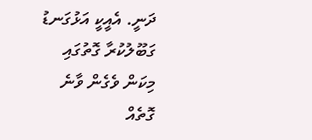ދަނީ. އެއީކީ އަޅުގަނޑު ގަބޫލުކުރާ ގޮތުގައި މިކަން ވެގެން ވާނެ ގޮތެއް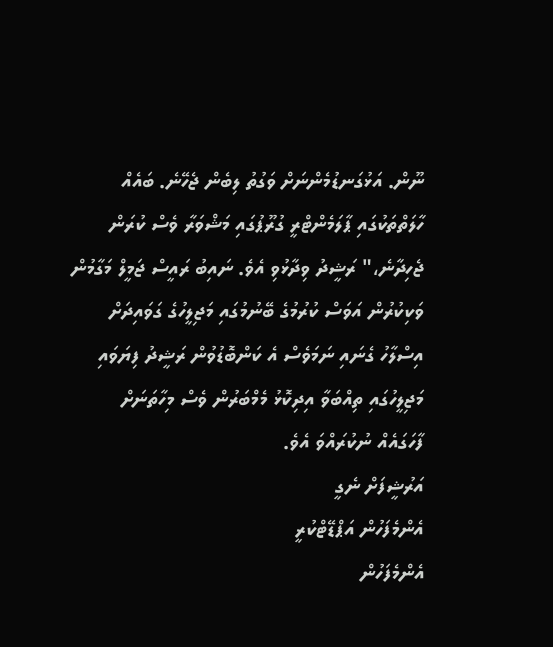ނޫން. އަޅުގަނޑުމެންނަށް ވަގުތު ލިބެން ޖެހޭނެ. ބައެއް ހާލަތްތަކުގައި ޕާލަމެންޓްރީ ގުރޫޕުގައި މަޝްވަރާ ވެސް ކުރަން ޖެހިދާނެ،" ރަޝީދު ވިދާޅުވި އެވެ. ނައިބު ރައީސް ޖަމީލް މަގާމުން ވަކިކުރުން އަވަސް ކުރުމުގެ ބޭނުމުގައި މަޖިލީހުގެ ގަވައިދަށް އިސްލާހު ގެނައި ނަމަވެސް އެ ކަންބޮޑުވުން ރަޝީދު ފިޔަވައި މަޖިލީހުގައި ތިއްބަވާ އިދިކޮޅު މެމްބަރުން ވެސް މިހާތަނަށް ފާހަގައެއް ނުކުރައްވަ އެވެ.
އަރުޝީފަށް ނެގީ
އެންމެފަހުން އަޕްޑޭޓްކުރީ
އެންމެފަހުން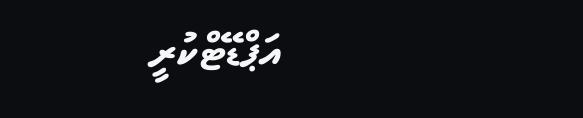އަޕްޑޭޓްކުރީ